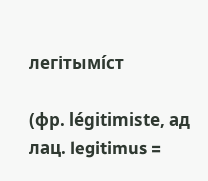легітымі́ст

(фр. légitimiste, ад лац. legitimus =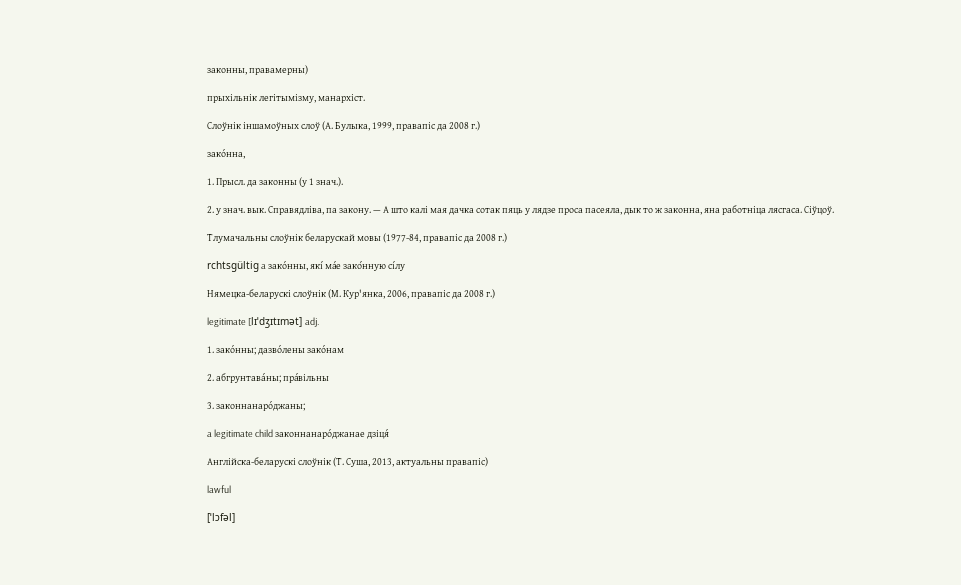законны, правамерны)

прыхільнік легітымізму, манархіст.

Слоўнік іншамоўных слоў (А. Булыка, 1999, правапіс да 2008 г.)

зако́нна,

1. Прысл. да законны (у 1 знач.).

2. у знач. вык. Справядліва, па закону. — А што калі мая дачка сотак пяць у лядзе проса пасеяла, дык то ж законна, яна работніца лясгаса. Сіўцоў.

Тлумачальны слоўнік беларускай мовы (1977-84, правапіс да 2008 г.)

rchtsgültig a зако́нны, які́ ма́е зако́нную сі́лу

Нямецка-беларускі слоўнік (М. Кур'янка, 2006, правапіс да 2008 г.)

legitimate [lɪˈdʒɪtɪmət] adj.

1. зако́нны; дазво́лены зако́нам

2. абгрунтава́ны; пра́вільны

3. законнанаро́джаны;

a legitimate child законнанаро́джанае дзіця́

Англійска-беларускі слоўнік (Т. Суша, 2013, актуальны правапіс)

lawful

[ˈlɔfəl]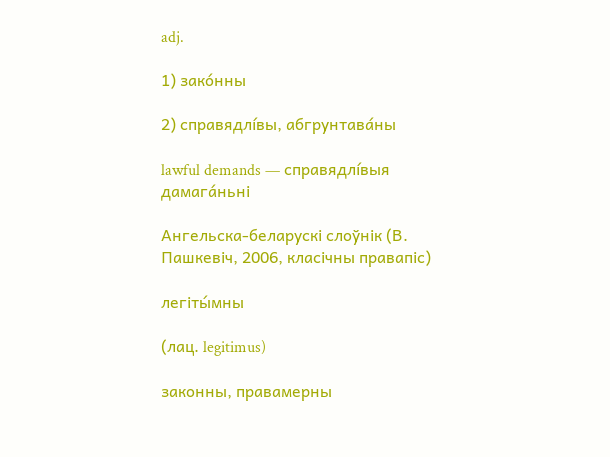adj.

1) зако́нны

2) справядлі́вы, абгрунтава́ны

lawful demands — справядлі́выя дамага́ньні

Ангельска-беларускі слоўнік (В. Пашкевіч, 2006, класічны правапіс)

легіты́мны

(лац. legitimus)

законны, правамерны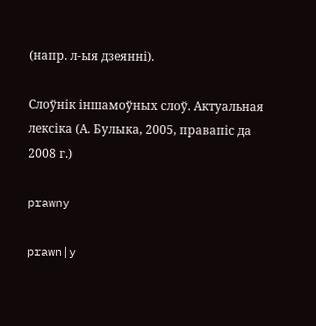(напр. л-ыя дзеянні).

Слоўнік іншамоўных слоў. Актуальная лексіка (А. Булыка, 2005, правапіс да 2008 г.)

prawny

prawn|y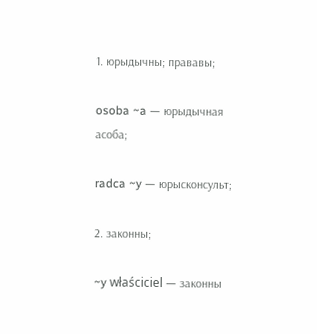1. юрыдычны; прававы;

osoba ~a — юрыдычная асоба;

radca ~y — юрысконсульт;

2. законны;

~y właściciel — законны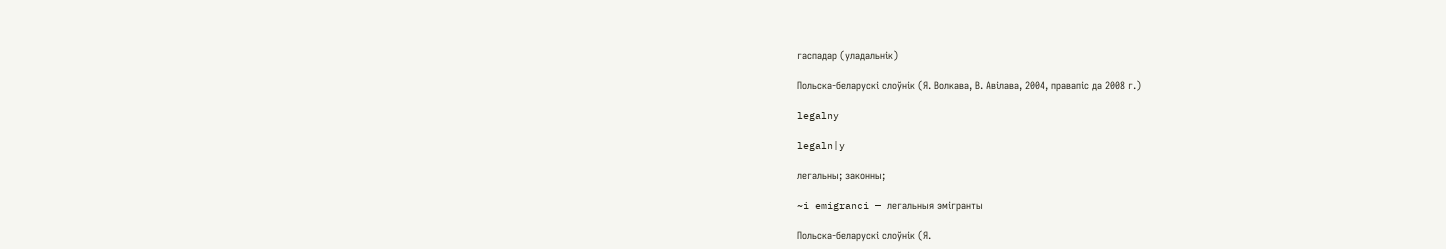гаспадар (уладальнік)

Польска-беларускі слоўнік (Я. Волкава, В. Авілава, 2004, правапіс да 2008 г.)

legalny

legaln|y

легальны; законны;

~i emigranci — легальныя эмігранты

Польска-беларускі слоўнік (Я.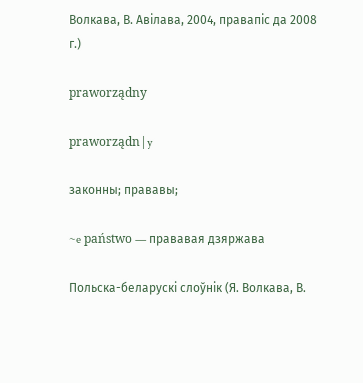Волкава, В. Авілава, 2004, правапіс да 2008 г.)

praworządny

praworządn|y

законны; прававы;

~e państwo — прававая дзяржава

Польска-беларускі слоўнік (Я. Волкава, В.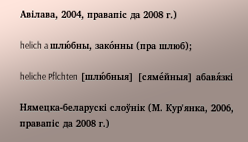Авілава, 2004, правапіс да 2008 г.)

helich a шлю́бны, зако́нны (пра шлюб);

heliche Pflchten [шлю́бныя] [сяме́йныя] абавя́зкі

Нямецка-беларускі слоўнік (М. Кур'янка, 2006, правапіс да 2008 г.)